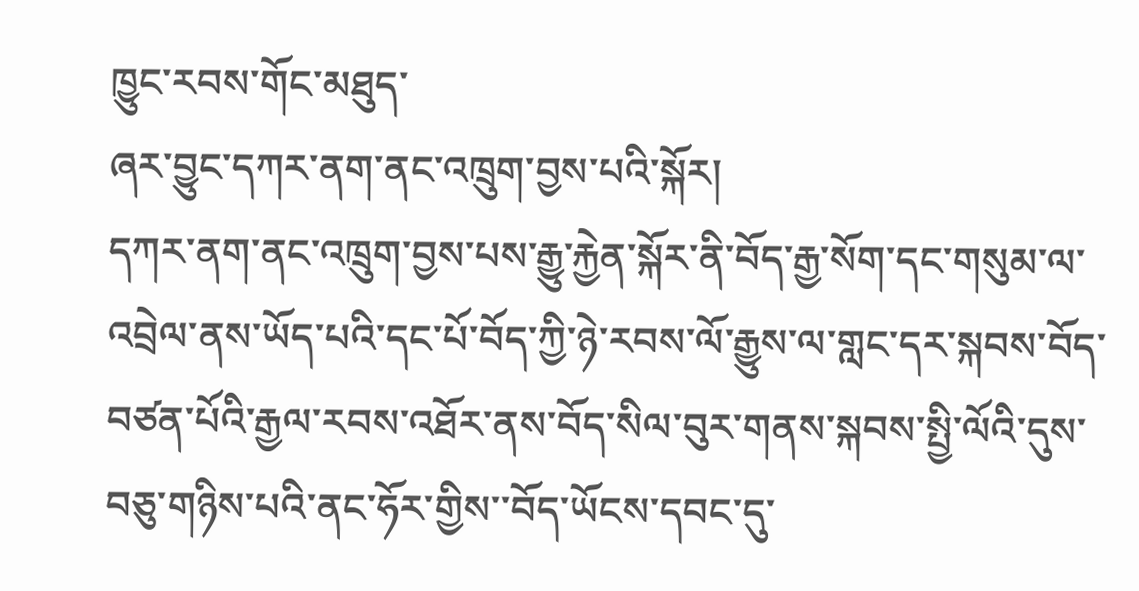ཁྱུང་རབས་གོང་མཐུད་
ཞར་བྱུང་དཀར་ནག་ནང་འཁྲུག་བྱས་པའི་སྐོར།
དཀར་ནག་ནང་འཁྲུག་བྱས་པས་རྒྱུ་རྐྱེན་སྐོར་ནི་བོད་རྒྱ་སོག་དང་གསུམ་ལ་འབྲེལ་ནས་ཡོད་པའི་དང་པོ་བོད་ཀྱི་ཉེ་རབས་ལོ་རྒྱུས་ལ་གླང་དར་སྐབས་བོད་བཙན་པོའི་རྒྱལ་རབས་འཐོར་ནས་བོད་སིལ་བུར་གནས་སྐབས་སྤྱི་ལོའི་དུས་བཅུ་གཉིས་པའི་ནང་ཧོར་གྱིས་་བོད་ཡོངས་དབང་དུ་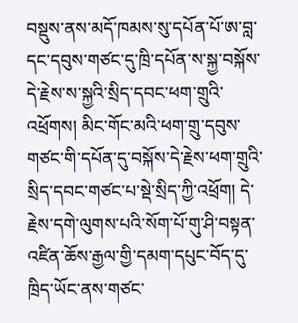བསྡུས་ནས་མདོ་ཁམས་སུ་དཔོན་པོ་ཨ་བླ་དང་དབུས་གཙང་དུ་ཁྲི་དཔོན་ས་སྐྱ་བསྐོས་དེ་རྗེས་ས་སྐྱའི་སྲིད་དབང་ཕག་གྲུའི་འཕྲོགས། མིང་གོང་མའི་ཕག་གྲུ་དབུས་གཙང་གི་དཔོན་དུ་བསྐོས་དེ་རྗེས་ཕག་གྲུའི་སྲིད་དབང་གཙང་པ་སྡེ་སྲིད་ཀྱི་འཕྲོག། དེ་རྗེས་དགེ་ལུགས་པའི་སོག་པོ་གུ་ཤི་བསྟན་འཛིན་ཆོས་རྒྱལ་གྱི་དམག་དཔུང་བོད་དུ་ཁྲིད་ཡོང་ནས་གཙང་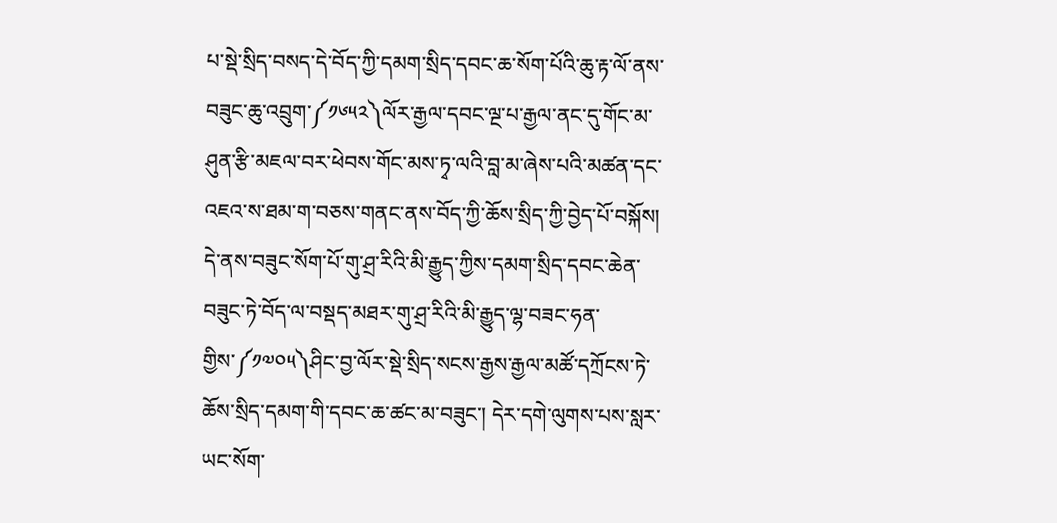པ་སྡེ་སྲིད་བསད་དེ་བོད་ཀྱི་དམག་སྲིད་དབང་ཆ་སོག་པོའི་ཆུ་རྟ་ལོ་ནས་བཟུང་ཆུ་འབྲུག་༼༡༦༥༢༽ལོར་རྒྱལ་དབང་ལྔ་པ་རྒྱལ་ནང་དུ་གོང་མ་ཤུན་རྩི་མཇལ་བར་ཕེབས་གོང་མས་ཏྭ་ལའི་བླ་མ་ཞེས་པའི་མཚན་དང་འཇའ་ས་ཐམ་ག་བཅས་གནང་ནས་བོད་ཀྱི་ཆོས་སྲིད་ཀྱི་བྱེད་པོ་བསྐོས།
དེ་ནས་བཟུང་སོག་པོ་གུ་ཤྲ་རིའི་མི་རྒྱུད་ཀྱིས་དམག་སྲིད་དབང་ཆེན་བཟུང་ཏེ་བོད་ལ་བསྡད་མཐར་གུ་ཤྲ་རིའི་མི་རྒྱུད་ལྷ་བཟང་ཧན་གྱིས་༼༡༧༠༥༽ཤིང་བྱ་ལོར་སྡེ་སྲིད་སངས་རྒྱས་རྒྱལ་མཚོ་དཀྲོངས་ཏེ་ཆོས་སྲིད་དམག་གི་དབང་ཆ་ཚང་མ་བཟུང་། དེར་དགེ་ལུགས་པས་སླར་ཡང་སོག་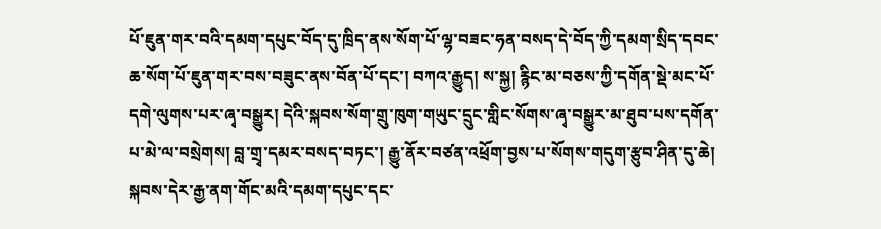པོ་ཇུན་གར་བའི་དམག་དཔུང་བོད་དུ་ཁྲིད་ནས་སོག་པོ་ལྷ་བཟང་ཧན་བསད་དེ་བོད་ཀྱི་དམག་སྲིད་དབང་ཆ་སོག་པོ་ཇུན་གར་བས་བཟུང་ནས་བོན་པོ་དང་། བཀའ་རྒྱུད། ས་སྐྱ། རྙིང་མ་བཅས་ཀྱི་དགོན་སྡེ་མང་པོ་དགེ་ལུགས་པར་ཞྭ་བསྒྱུར། དེའི་སྐབས་སོག་གྲུ་ཁུག་གཡུང་དྲུང་གླིང་སོགས་ཞྭ་བསྒྱུར་མ་ཐུབ་པས་དགོན་པ་མེ་ལ་བསྲེགས། བླ་གྲྭ་དམར་བསད་བཏང་། རྒྱུ་ནོར་བཙན་འཕྲོག་བྱས་པ་སོགས་གདུག་རྩུབ་ཤིན་དུ་ཆེ། སྐབས་དེར་རྒྱ་ནག་གོང་མའི་དམག་དཔུང་དང་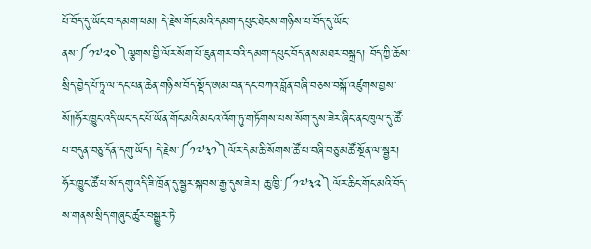པོ་བོད་དུ་ཡོང་བ་དམག་ཕམ། དེ་རྗེས་གོང་མའི་དམག་དཔུང་ཐེངས་གཉིས་པ་བོད་དུ་ཡོང་ནས་༼༡༧༢༠༽ལྕགས་བྱི་ལོར་སོག་པོ་ཇུན་གར་བའི་དམག་དཔུང་བོད་ནས་མཐར་བསྐྲད། བོད་ཀྱི་ཆོས་སྲིད་བྱེད་པོ་ཏཱ་ལ་དང་པན་ཆེན་གཉིས་བོད་སྡོད་ཨམ་བན་དང་བཀའ་བློན་བཞི་བཅས་བསྐོ་འཛུགས་བྱས་སོ༎ཧོར་ཁྱུང་འདི་ཡང་དང་པོ་ཡོན་གོང་མའི་མངའ་འོག་ཏུ་གཏོགས་པས་སོག་དུས་ཟེར་ཞིང་ནང་ཁུལ་དུ་ཚོ་པ་བདུན་བཅུ་དོན་དགུ་ཡོད། དེ་རྗེས་༼༡༧༣༡༽ལོར་དེམ་ཆི་སོགས་ཚོ་པ་བཞི་བཅུ་མཚོ་སྔོན་ལ་སྦྱར། ཧོར་ཁྱུང་ཚོ་པ་སོ་དགུ་འདི་ཟི་ཁྲོན་དུ་སྦྱར་སྐབས་རྒྱ་དུས་ཟེར། ཆུ་ཁྱི་༼༡༧༣༢༽ལོར་ཆིང་གོང་མའི་བོད་ས་གནས་སྲིད་གཞུང་ཚུར་བསྒྱུར་ཏེ་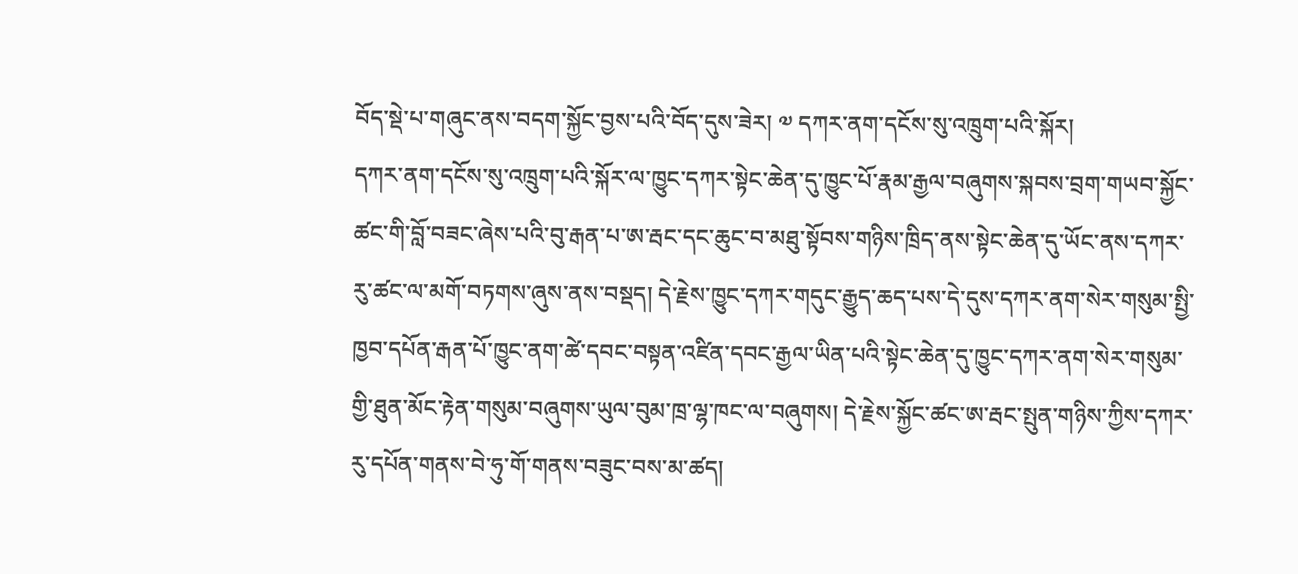བོད་སྡེ་པ་གཞུང་ནས་བདག་སྐྱོང་བྱས་པའི་བོད་དུས་ཟེར། ༧ དཀར་ནག་དངོས་སུ་འཁྲུག་པའི་སྐོར།
དཀར་ནག་དངོས་སུ་འཁྲུག་པའི་སྐོར་ལ་ཁྱུང་དཀར་སྟེང་ཆེན་དུ་ཁྱུང་པོ་རྣམ་རྒྱལ་བཞུགས་སྐབས་བྲག་གཡབ་སྐྱོང་ཚང་གི་བློ་བཟང་ཞེས་པའི་བུ་རྒན་པ་ཨ་རྦང་དང་ཆུང་བ་མཐུ་སྟོབས་གཉིས་ཁྲིད་ནས་སྟེང་ཆེན་དུ་ཡོང་ནས་དཀར་རུ་ཚང་ལ་མགོ་བཏགས་ཞུས་ནས་བསྡད། དེ་རྗེས་ཁྱུང་དཀར་གདུང་རྒྱུད་ཆད་པས་དེ་དུས་དཀར་ནག་སེར་གསུམ་སྤྱི་ཁྱབ་དཔོན་རྒན་པོ་ཁྱུང་ནག་ཚེ་དབང་བསྟན་འཛིན་དབང་རྒྱལ་ཡིན་པའི་སྟེང་ཆེན་དུ་ཁྱུང་དཀར་ནག་སེར་གསུམ་གྱི་ཐུན་མོང་རྟེན་གསུམ་བཞུགས་ཡུལ་བུམ་ཁྲ་ལྷ་ཁང་ལ་བཞུགས། དེ་རྗེས་སྐྱོང་ཚང་ཨ་རྦང་སྤུན་གཉིས་ཀྱིས་དཀར་རུ་དཔོན་གནས་བེ་ཧུ་གོ་གནས་བཟུང་བས་མ་ཚད།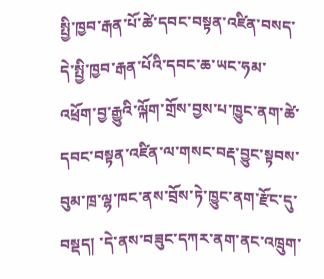སྤྱི་ཁྱབ་རྒན་པོ་ཚེ་དབང་བསྟན་འཛིན་བསད་དེ་སྤྱི་ཁྱབ་རྒན་པོའི་དབང་ཆ་ཡང་ཧམ་འཕྲོག་བྱ་རྒྱུའི་ལྐོག་གྲོས་བྱས་པ་ཁྱུང་ནག་ཚེ་དབང་བསྟན་འཛིན་ལ་གསང་བརྡ་བྱུང་སྟབས་བུམ་ཁྲ་ལྷ་ཁང་ནས་བྲོས་ཏེ་ཁྱུང་ནག་རྫོང་དུ་བསྡད། ་དེ་ནས་བཟུང་དཀར་ནག་ནང་འཁྲུག་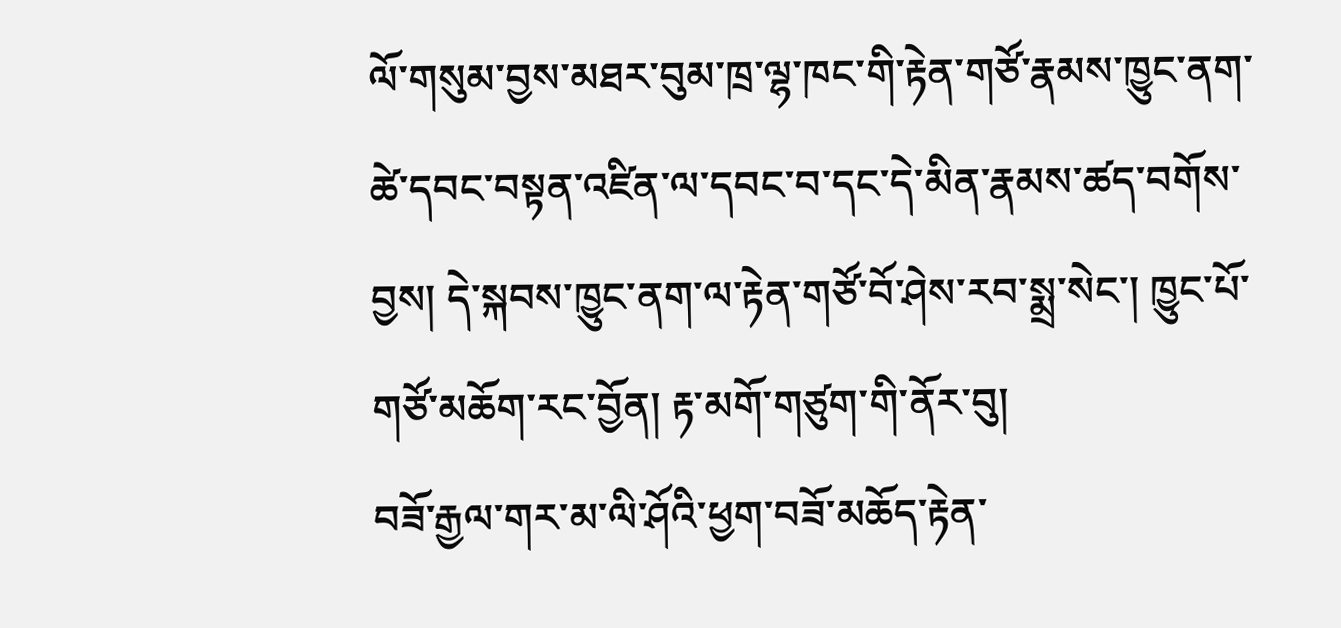ལོ་གསུམ་བྱས་མཐར་བུམ་ཁྲ་ལྷ་ཁང་གི་རྟེན་གཙོ་རྣམས་ཁྱུང་ནག་ཚེ་དབང་བསྟན་འཛིན་ལ་དབང་བ་དང་དེ་མིན་རྣམས་ཚད་བགོས་བྱས། དེ་སྐབས་ཁྱུང་ནག་ལ་རྟེན་གཙོ་བོ་ཤེས་རབ་སྨྲ་སེང་། ཁྱུང་པོ་གཙོ་མཆོག་རང་བྱོན། རྟ་མགོ་གཙུག་གི་ནོར་བུ།
བཟོ་རྒྱལ་གར་མ་ལི་ཤོའི་ཕྱག་བཟོ་མཆོད་རྟེན་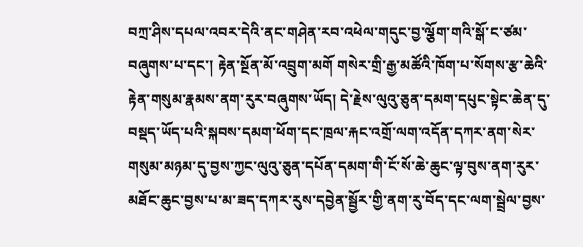བཀྲ་ཤིས་དཔལ་འབར་དེའི་ནང་གཤེན་རབ་འཕེལ་གདུང་བྱ་ལྕོག་གའི་སྒོ་ང་ཙམ་བཞུགས་པ་དང་། རྟེན་སྔོན་མོ་འབྲུག་མགོ གསེར་གྲི་རྒྱ་མཚོའི་ཁོག་པ་སོགས་རྩ་ཆེའི་རྟེན་གསུམ་རྣམས་ནག་རུར་བཞུགས་ཡོད། དེ་རྗེས་ལུའུ་ཅུན་དམག་དཔུང་སྟེང་ཆེན་དུ་བསྡད་ཡོད་པའི་སྐབས་དམག་ཕོག་དང་ཁྲལ་རྐང་འགྲོ་ལག་འདོན་དཀར་ནག་སེར་གསུམ་མཉམ་དུ་བྱས་ཀྱང་ལུའུ་ཅུན་དཔོན་དམག་གི་ངོ་སོ་ཆེ་ཆུང་ལྟ་བུས་ནག་རུར་མཐོང་ཆུང་བྱས་པ་མ་ཟད་དཀར་རུས་དབྱེན་སྦྱོར་གྱི་ནག་རུ་བོད་དང་ལག་སྦྲེལ་བྱས་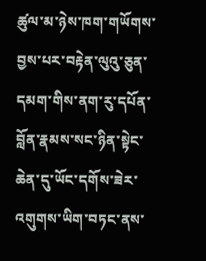ཚུལ་མ་ཉེས་ཁག་གཡོགས་བྱས་པར་བརྟེན་ལུའུ་ཅུན་དམག་གིས་ནག་རུ་དཔོན་བློན་རྣམས་སང་ཉིན་སྟེང་ཆེན་དུ་ཡོང་དགོས་ཟེར་འགུགས་ཡིག་བཏང་ནས་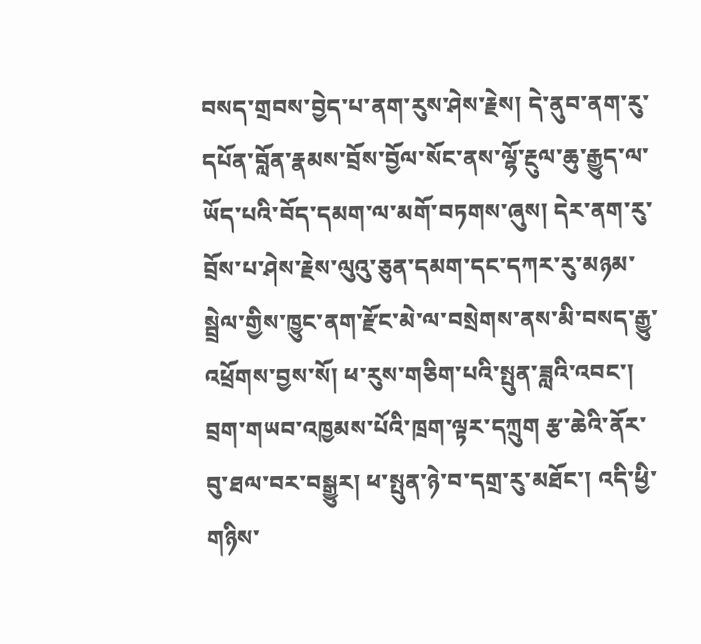བསད་གྲབས་བྱེད་པ་ནག་རུས་ཤེས་རྗེས། དེ་ནུབ་ནག་རུ་དཔོན་བློན་རྣམས་བྲོས་བྱོལ་སོང་ནས་ལྷོ་རྔུལ་ཆུ་རྒྱུད་ལ་ཡོད་པའི་བོད་དམག་ལ་མགོ་བཏགས་ཞུས། དེར་ནག་རུ་བྲོས་པ་ཤེས་རྗེས་ལུའུ་ཅུན་དམག་དང་དཀར་རུ་མཉམ་སྦྲེལ་གྱིས་ཁྱུང་ནག་རྫོང་མེ་ལ་བསྲེགས་ནས་མི་བསད་རྒྱུ་འཕྲོགས་བྱས་སོ། ཕ་རུས་གཅིག་པའི་སྤུན་ཟླའི་འབང་། བྲག་གཡབ་འཁྱམས་པོའི་ཁྲག་ལྟར་དཀྲུག རྩ་ཆེའི་ནོར་བུ་ཐལ་བར་བསྒྱུར། ཕ་སྤུན་ཉེ་བ་དགྲ་རུ་མཐོང་། འདི་ཕྱི་གཉིས་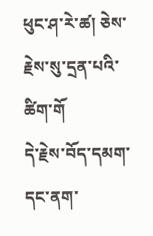ཕུང་ཤ་རེ་ཚ། ཅེས་རྗེས་སུ་དྲན་པའི་ཚིག་གོ
དེ་རྗེས་བོད་དམག་དང་ནག་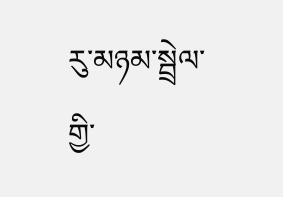རུ་མཉམ་སྦྲེལ་གྱི་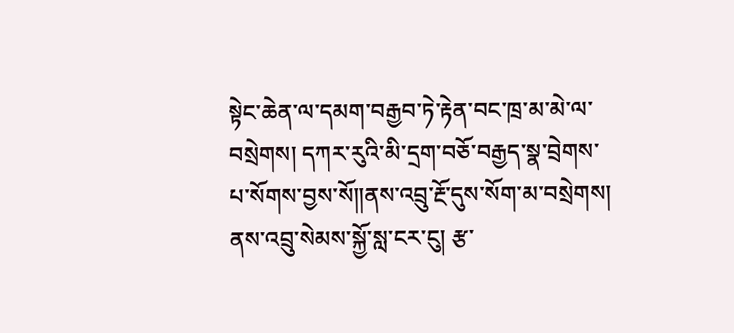སྟེང་ཆེན་ལ་དམག་བརྒྱབ་ཏེ་རྟེན་བང་ཁྲ་མ་མེ་ལ་བསྲེགས། དཀར་རུའི་མི་དྲག་བཅོ་བརྒྱད་སྣ་བྲེགས་པ་སོགས་བྱས་སོ༎ནས་འབྲུ་རྔོ་དུས་སོག་མ་བསྲེགས། ནས་འབྲུ་སེམས་སྐྱོ་སླ་ངར་ངུ། རྩ་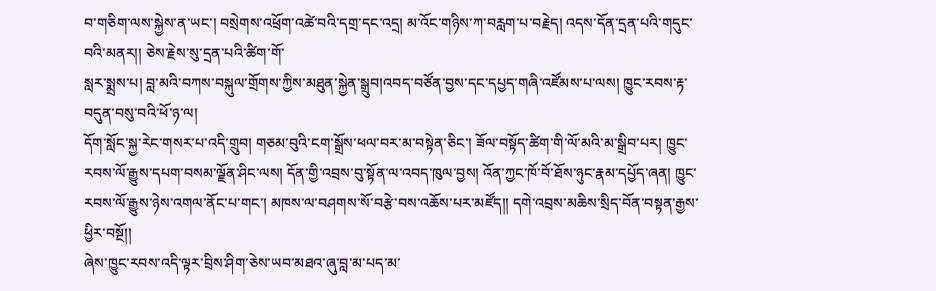བ་གཅིག་ལས་སྐྱེས་ན་ཡང་། བསྲེགས་འཕྲོག་འཚེ་བའི་དགྲ་དང་འདྲ། མ་འོང་གཉིས་ཀ་བརླག་པ་བརྗེད། འདས་དོན་དྲན་པའི་གདུང་བའི་མནར།། ཅེས་རྗེས་སུ་དྲན་པའི་ཚིག་གོ་
སླར་སྨྲས་པ། བླ་མའི་བཀས་བསྐུལ་གྲོགས་ཀྱིས་མཐུན་སྐྱེན་སྒྲུབ།འབད་བཙོན་བྱས་དང་དཔྱད་གཞི་འཛོམས་པ་ལས། ཁྱུང་རབས་རྟ་བདུན་བསུ་བའི་ཕོ་ཉ་ལ།
དོག་སློང་སྐྱ་རེང་གསར་པ་འདི་གྲུབ། གཅམ་བུའི་ངག་སྒྲོས་ཕལ་བར་མ་བསྟེན་ཅིང་། ཟོལ་བསྟོད་ཚིག་གི་ལོ་མའི་མ་སྒྲིབ་པར། ཁྱུང་རབས་ལོ་རྒྱུས་དཔག་བསམ་ལྗོན་ཤིང་ལས། དོན་གྱི་འབྲས་བུ་སྟོན་ལ་འབད་ཁུལ་བྱས། འོན་ཀྱང་ཁོ་བོ་ཐོས་ཉུང་རྣམ་དཔྱོད་ཞན། ཁྱུང་རབས་ལོ་རྒྱུས་ཉེས་འགལ་ནོང་པ་གང་། མཁས་ལ་བཤགས་སོ་བརྩེ་བས་འཆོས་པར་མཛོད།། དགེ་འབྲས་མཆིས་སྲིད་བོན་བསྟན་རྒྱས་ཕྱིར་བསྔོ།།
ཞེས་ཁྱུང་རབས་འདི་ལྟར་བྲིས་ཤིག་ཅེས་ཡབ་མཐའ་ཞུ་བླ་མ་པད་མ་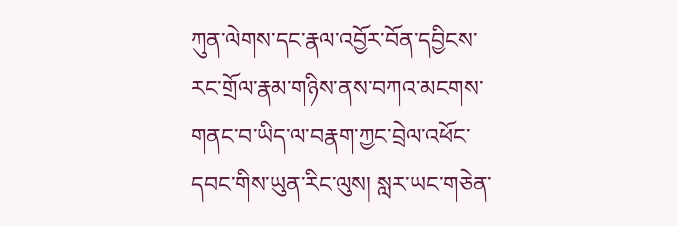ཀུན་ལེགས་དང་རྣལ་འབྱོར་བོན་དབྱིངས་རང་གྲོལ་རྣམ་གཉིས་ནས་བཀའ་མངགས་གནང་བ་ཡིད་ལ་བརྣག་ཀྱང་བྲེལ་འཕོང་དབང་གིས་ཡུན་རིང་ལུས། སླར་ཡང་གཅེན་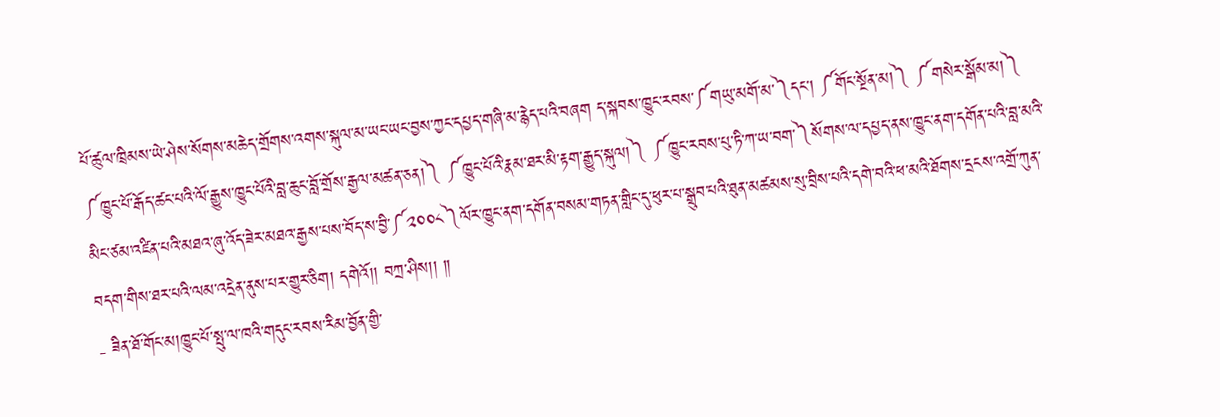པོ་ཚུལ་ཁྲིམས་ཡེ་ཤེས་སོགས་མཆེད་གྲོགས་འགས་སྐུལ་མ་ཡང་ཡང་བྱས་ཀྱང་དཔྱད་གཞི་མ་རྙེད་པའི་བཞག ད་སྐབས་ཁྱུང་རབས་༼གཡུ་མགོ་མ་༽དང་། ༼གོང་སྔོན་མ།༽ ༼གསེར་སྒོམ་མ།༽ ༼ཁྱུང་པོ་རྒོད་ཚང་པའི་ལོ་རྒྱུས་ཁྱུང་པོའི་བླ་ཆུང་བློ་གྲོས་རྒྱལ་མཚན་ཅན།༽ ༼ཁྱུང་པོའི་རྣམ་ཐར་མི་རྟག་རྒྱུད་སྐུལ།༽ ༼ཁྱུང་རབས་པུ་ཏི་ཀ་ཡ་བག་༽སོགས་ལ་དཔྱད་ནས་ཁྱུང་ནག་དགོན་པའི་བླ་མའི་མིང་ཙམ་འཛིན་པའི་མཐའ་ཞུ་འོད་ཟེར་མཐའ་རྒྱས་པས་བོད་ས་བྱི་༼༢༠༠༨༽ལོར་ཁྱུང་ནག་དགོན་བསམ་གཏན་གླིང་དུ་ཕུར་པ་སྒྲུབ་པའི་ཐུན་མཚམས་སུ་བྲིས་པའི་དགེ་བའི་ཕ་མའི་ཐོགས་དྲངས་འགྲོ་ཀུན་བདག་གིས་ཐར་པའི་ལམ་འདྲེན་ནུས་པར་གྱུར་ཅིག། དགེའོ།། བཀྲ་ཤིས།། ༎
- ཟིན་ཐོ་གོང་མ།ཁྱུང་པོ་སྤུ་ལ་ཁའི་གདུང་རབས་རིམ་བྱོན་གྱི་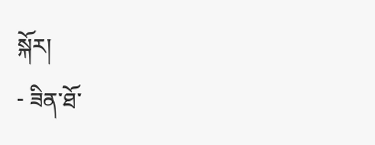སྐོར།
- ཟིན་ཐོ་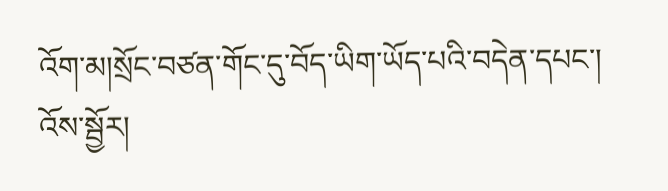འོག་མ།སྲོང་བཙན་གོང་དུ་བོད་ཡིག་ཡོད་པའི་བདེན་དཔང་། འོས་སྦྱོར།